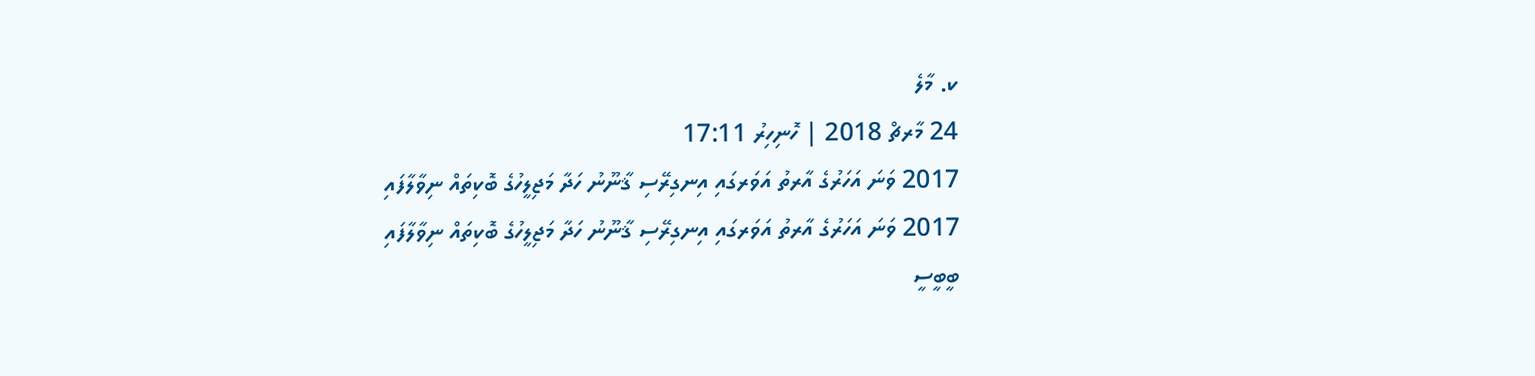ކ. މާލެ
24 މާރޗް 2018 | ހޮނިހިރު 17:11
2017 ވަނަ އަހަރުގެ އާރތު އަވަރގައި އިނގިރޭސި ޤާނޫނު ހަދާ މަޖިލީހުގެ ބޮކިތައް ނިވާލާފައި
2017 ވަނަ އަހަރުގެ އާރތު އަވަރގައި އިނގިރޭސި ޤާނޫނު ހަދާ މަޖިލީހުގެ ބޮކިތައް ނިވާލާފައި
ބީބީސީ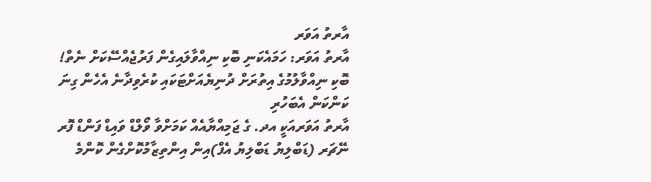އާރތު އަވަރ
އާރތު އަވަރ: ހަމައެކަނި ބޮކި ނިއްވާލައިގެން ފަރުޖެއްސޭކަށް ނެތް!
ބޮކި ނިއްވާލުމުގެ އިތުރަށް ދުނިޔެއަށްޓަކައި ކުރެވިދާނެ އެހެން ގިނަ ކަންކަން އެބަހުރި
އާރތު އަވަރއަކީ އދ. ގެ ޖަމިއްޔާއެއް ކަމަށްވާ ވޯލްޑް ވައިޑް ފަންޑް ފޮރ ނޭޗަރ (ޑަބްލިޔު ޑަބްލިޔު އެފް)އިން އިންތިޒާމުކޮށްގެން ކޮންމެ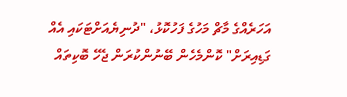އަހަރެއްގެ މާޗް މަހުގެ ފަހުކޮޅު، "ދުނިޔެއަށްޓަކައި އެއް ގަޑިއިރަށް" ކޮންމެހެން ބޭނުންކުރަން ޖެހޭ ބޮކިތައް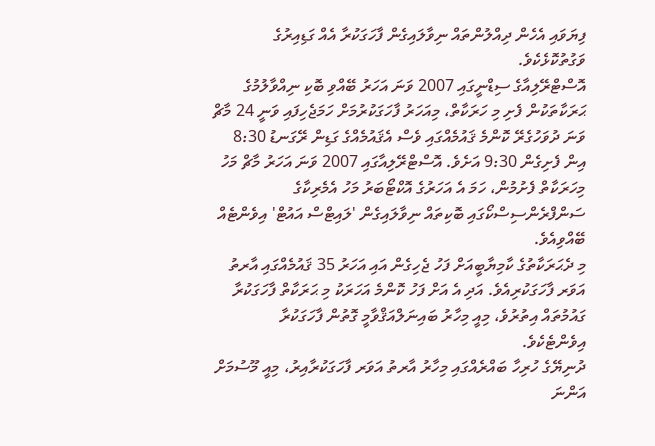ފިޔަވައި އެހެން ދިއްލުންތައް ނިވާލައިގެން ފާހަގަކުރާ އެއް ގަޑިއިރުގެ ވަގުތުކޮޅެކެވެ.
އޮސްޓްރޭލިއާގެ ސިޑްނީގައި 2007 ވަނަ އަހަރު ބޭއްވި ބޮކި ނިއްވާލުމުގެ ޙަރަކާތަކުން ފެށި މި ހަރަކާތް، މިއަހަރު ފާހަގަކުރުމަށް ހަމަޖެހިފައި ވަނީ 24 މާޗް ވަނަ ދުވަހުގެރޭ ކޮންމެ ޤައުމެއްގައި ވެސް އެޤައުމެއްގެ ގަޑިން ރޭގަނޑު 8:30 އިން ފެށިގެން 9:30 އަށެވެ. އޮސްޓްރޭލިއާގައި 2007 ވަނަ އަހަރު މާޗް މަހު މިހަރަކާތް ފެށުމުން، ހަމަ އެ އަހަރުގެ އޮކްޓޯބަރު މަހު އެމެރިކާގެ ސަންފްރެންސިސްކޯގައި ބޮކިތައް ނިވާލައިގެން 'ލައިޓްސް އައުޓް' އިވެންޓެއް ބޭއްވިއެވެ.
މި ދެޙަރަކާތުގެ ކާމިޔާބީއަށް ފަހު ޖެހިގެން އައި އަހަރު 35 ޤައުމެއްގައި އާރތު އަވަރ ފާހަގަކުރިއެވެ. އަދި އެ އަށް ފަހު ކޮންމެ އަހަރަކު މި ޙަރަކާތް ފާހަގަކުރާ ގައުމުތައް އިތުރުވެ، މިއީ މިހާރު ބައިނަލްއަޤްވާމީ ގޮތުން ފާހަގަކުރާ އިވެންޓެކެވެ.
ދުނިޔޭގެ ހުރިހާ ބައްރެއްގައި މިހާރު އާރތު އަވަރ ފާހަގަކުރާއިރު، މިއީ މޫސުމަށް އަންނަ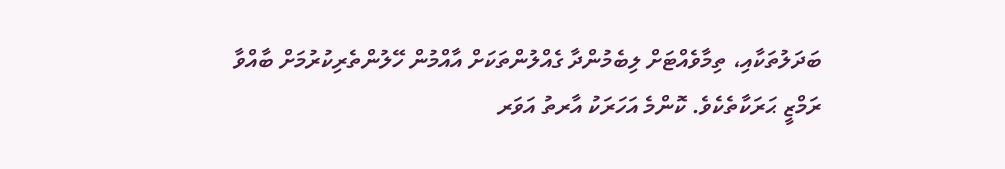ބަދަލުތަކާއި، ތިމާވެއްޓަށް ލިބެމުންދާ ގެއްލުންތަކަށް އާއްމުން ހޭލުންތެރިކުރުމަށް ބާއްވާ ރަމްޒީ ޙަރަކާތެކެވެ. ކޮންމެ އަހަރަކު އާރތު އަވަރ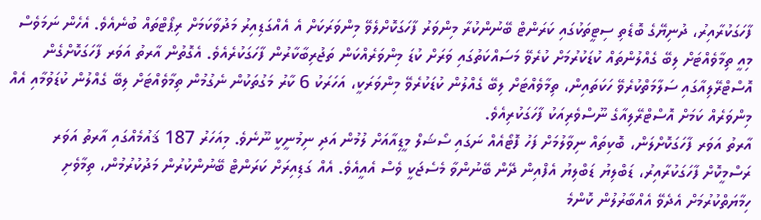ފާހަގަކުރާއިރު، ދުނިޔޭގެ ބޮޑެތި ސިޓީތަކުގައި ކަރަންޓް ބޭނުންކުރާ މިންވަރު ފާހަގަކޮށްލެވޭ މިންވަރަކަށް އެ އެއްގަޑިއިރު މަދުވާކަމަށް ރިޕޯޓްތައް ބުނެއެވެ. އެހެން ނަމަވެސް މިއީ ތިމާވެއްޓަށް ލިބޭ ގެއްލުންތައް ކުޑަކުރުމަށް ކުރެވޭ މަސައްކަތުގައި ވަރަށް ކުޑަ މިންވަރެއްކަން ތަޖުރިބާކާރުން ފާހަގަކުރެއެވެ. އެގޮތުން އާރތު އަވަރ ފާހަގަކޮށްގެން އޮސްޓްރޭލިއާގައި ސަލާމަތްކުރެވޭ ހަކަތައިން، ތިމާވެއްޓަށް ލިބޭ ގެއްލުން ކުޑަކުރެވޭ މިންވަރަކީ، އަހަރަކު 6 ކާރު މަގުތަކުން ނެގުމުން ތިމާވެއްޓަށް ލިބޭ ގެއްލުން ކުޑަވުމާއި އެއް މިންވަރެއް ކަމަށް އޮސްޓްރޭލިއާގެ ނޫސްވެރިއަކު ފާހަގަކުރިއެވެ.
އާރތު އަވަރ ފާހަގަކޮށްލަން، ބޮކިތައް ނިވާލުމަށް ފަހު ފޮޓޯއެއް ނަގައި ސޯޝަލް މީޑިއާއަށް ލުމުން އަދި ނިމުނީކީ ނޫނެވެ. މިއަހަރު 187 ޤައުމެއްގައި އާރތު އަވަރ ރަސްމީކޮށް ފާހަގަކުރާއިރު، ޑަބްލިޔު ޑަބްލިޔު އެފްއިން ދޭން ބޭނުންވާ މެސެޖަކީ ވެސް އެއީއެވެ. އެއް ގަޑިއިރަށް ކަރަންޓް ބޭނުންކުރުން މަދުކުރުމުން، ތިމާވެށި ހިމާޔަތްކުރުމަށް އެދެވޭ އެއްބާރުލުން ކޮންމެ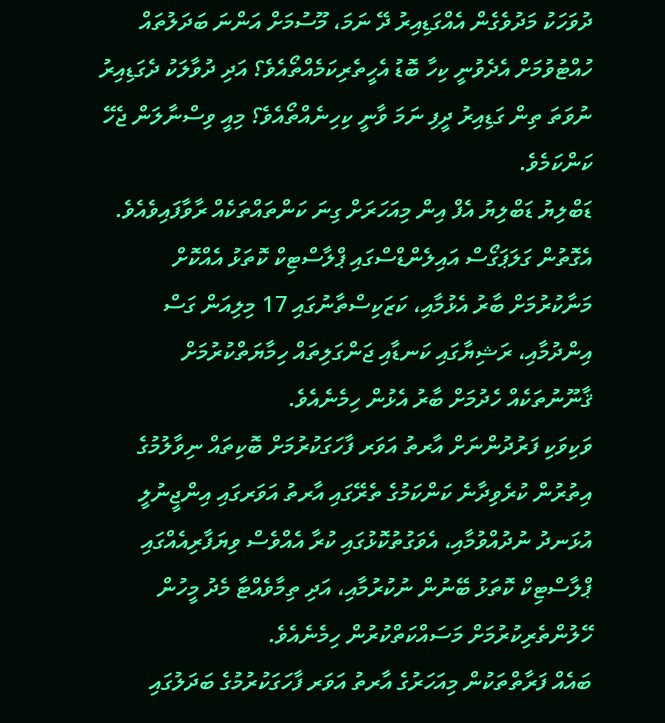ދުވަހަކު މަދުވެގެން އެއްގަޑިއިރު ދޭ ނަމަ، މޫސުމަށް އަންނަ ބަދަލުތައް ހުއްޓުވުމަށް އެދެވުނީ ކިހާ ބޮޑު އެހީތެރިކަމެއްތޯއެވެ؟ އަދި ދުވާލަކު ދެގަޑިއިރު ނުވަތަ ތިން ގަޑިއިރު ދީފި ނަމަ ވާނީ ކިހިނެއްތޯއެވެ؟ މިއީ ވިސްނާލަން ޖެހޭ ކަންކަމެވެ.
ޑަބްލިޔު ޑަބްލިޔު އެފް އިން މިއަހަރަށް ގިނަ ކަންތައްތަކެއް ރާވާފައިވެއެވެ. އެގޮތުން ގަލަޕަގޯސް އައިލެންޑްސްގައި ޕްލާސްޓިކް ކޮތަޅު އެއްކޮށް މަނާކުރުމަށް ބާރު އެޅުމާއި، ކަޒަކިސްތާނުގައި 17 މިލިއަން ގަސް އިންދުމާއި، ރަޝިޔާގައި ކަނޑާއި ޖަންގަލިތައް ހިމާޔަތްކުރުމަށް ޤާނޫނުތަކެއް ހެދުމަށް ބާރު އެޅުން ހިމެނެއެވެ.
ވަކިވަކި ފަރުދުންނަށް އާރތު އަވަރ ފާހަގަކުރުމަށް ބޮކިތައް ނިވާލުމުގެ އިތުރުން ކުރެވިދާނެ ކަންކަމުގެ ތެރޭގައި އާރތު އަވަރގައި އިންޖީނުލީ އުޅަނދު ނުދުއްވުމާއި، އެވަގުތުކޮޅުގައި ކުރާ އެއްވެސް ވިޔަފާރިއެއްގައި ޕްލާސްޓިކް ކޮތަޅު ބޭނުން ނުކުރުމާއި، އަދި ތިމާވެއްޓާ މެދު މީހުން ހޭލުންތެރިކުރުމަށް މަސައްކަތްކުރުން ހިމެނެއެވެ.
ބައެއް ފަރާތްތަކުން މިއަހަރުގެ އާރތު އަވަރ ފާހަގަކުރުމުގެ ބަދަލުގައި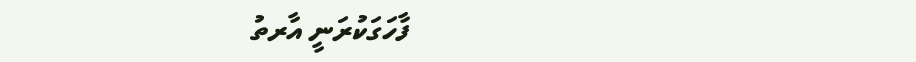ފާހަގަކުރަނީ އާރތު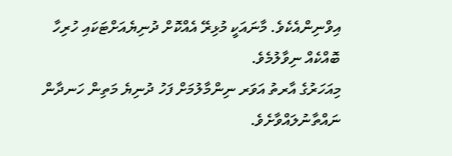އިވްނިންއެކެވެ. މާނައަކީ މުޅިރޭ އެއްކޮށް ދުނިޔެއަށްޓަކައި ހުރިހާ ބޮއްކެއް ނިވާލުމެވެ.
މިއަހަރުގެ އާރތު އަވަރ ނިންމާލުމަށް ފަހު ދުނިޔެ މަތިން ހަނދާން ނައްތާނުލައްވާށެވެ.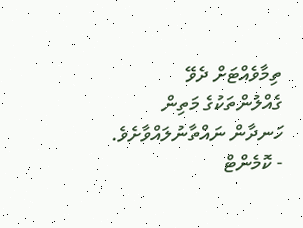ތިމާވެއްޓަށް ދެވޭ ގެއްލުންތަކުގެ މަތިން ހަނދާން ނައްތާނުލައްވާށެވެ.
- ކޮމެންޓް